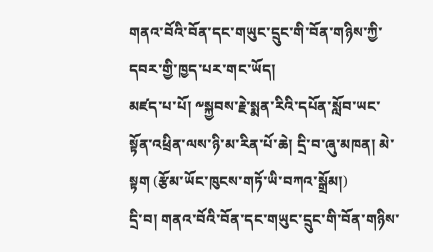གནའ་བོའི་བོན་དང་གཡུང་དྲུང་གི་བོན་གཉིས་ཀྱི་དབར་གྱི་ཁྱད་པར་གང་ཡོད།
མཛད་པ་པོ། ༸སྐྱབས་རྗེ་སྨན་རིའི་དཔོན་སློབ་ཡང་སྟོན་འཕྲིན་ལས་ཉི་མ་རིན་པོ་ཆེ། དྲི་བ་ཞུ་མཁན། མེ་སྟག (རྩོམ་ཡོང་ཁུངས་གཏོ་ཡི་བཀའ་སྒྲོམ།)
དྲི་བ། གནའ་བོའི་བོན་དང་གཡུང་དྲུང་གི་བོན་གཉིས་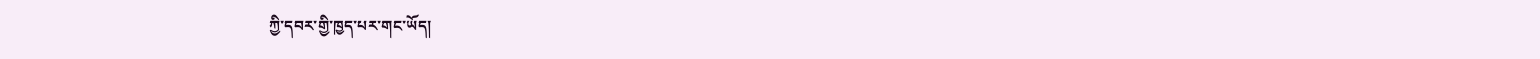ཀྱི་དབར་གྱི་ཁྱད་པར་གང་ཡོད།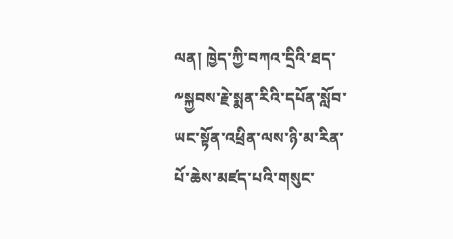ལན། ཁྱེད་ཀྱི་བཀའ་དྲིའི་ཐད་༸སྐྱབས་རྗེ་སྨན་རིའི་དཔོན་སློབ་ཡང་སྟོན་འཕྲིན་ལས་ཉི་མ་རིན་པོ་ཆེས་མཛད་པའི་གསུང་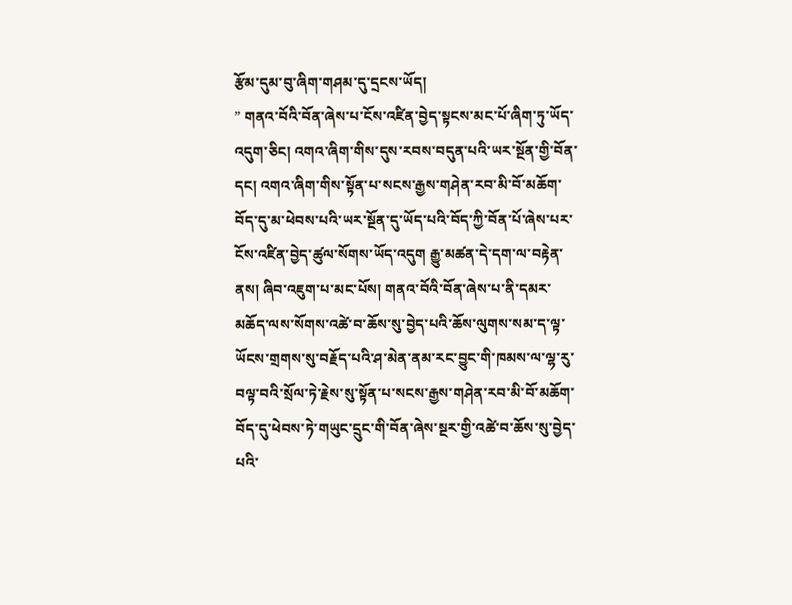རྩོམ་དུམ་བུ་ཞིག་གཤམ་དུ་དྲངས་ཡོད།
” གནའ་བོའི་བོན་ཞེས་པ་ངོས་འཛིན་བྱེད་སྟངས་མང་པོ་ཞིག་ཏུ་ཡོད་འདུག་ཅིང། འགའ་ཞིག་གིས་དུས་རབས་བདུན་པའི་ཡར་སྔོན་གྱི་བོན་དང། འགའ་ཞིག་གིས་སྟོན་པ་སངས་རྒྱས་གཤེན་རབ་མི་བོ་མཆོག་བོད་དུ་མ་ཕེབས་པའི་ཡར་སྔོན་དུ་ཡོད་པའི་བོད་ཀྱི་བོན་པོ་ཞེས་པར་ངོས་འཛིན་བྱེད་ཚུལ་སོགས་ཡོད་འདུག རྒྱུ་མཚན་དེ་དག་ལ་བརྟེན་ནས། ཞིབ་འཇུག་པ་མང་པོས། གནའ་བོའི་བོན་ཞེས་པ་ནི་དམར་མཆོད་ལས་སོགས་འཚེ་བ་ཆོས་སུ་བྱེད་པའི་ཆོས་ལུགས་སམ་ད་ལྟ་ཡོངས་གྲགས་སུ་བརྗོད་པའི་ཤ་མེན་ནམ་རང་བྱུང་གི་ཁམས་ལ་ལྷ་རུ་བལྟ་བའི་སྲོལ་ཏེ་རྗེས་སུ་སྟོན་པ་སངས་རྒྱས་གཤེན་རབ་མི་བོ་མཆོག་བོད་དུ་ཕེབས་ཏེ་གཡུང་དྲུང་གི་བོན་ཞེས་སྔར་གྱི་འཚེ་བ་ཆོས་སུ་བྱེད་པའི་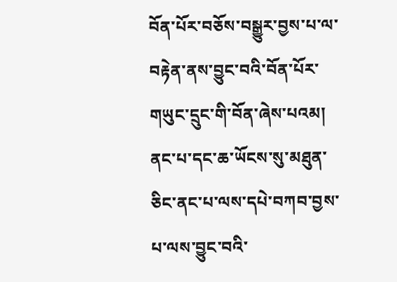བོན་པོར་བཅོས་བསྒྱུར་བྱས་པ་ལ་བརྟེན་ནས་བྱུང་བའི་བོན་པོར་གཡུང་དྲུང་གི་བོན་ཞེས་པའམ། ནང་པ་དང་ཆ་ཡོངས་སུ་མཐུན་ཅིང་ནང་པ་ལས་དཔེ་བཀབ་བྱས་པ་ལས་བྱུང་བའི་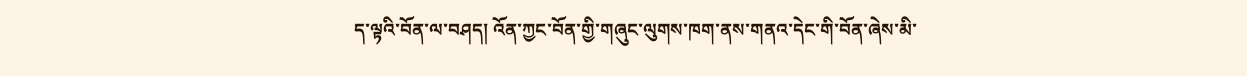ད་ལྟའི་བོན་ལ་བཤད། འོན་ཀྱང་བོན་གྱི་གཞུང་ལུགས་ཁག་ནས་གནའ་དེང་གི་བོན་ཞེས་མི་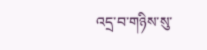འདྲ་བ་གཉིས་སུ་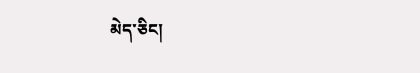མེད་ཅིང།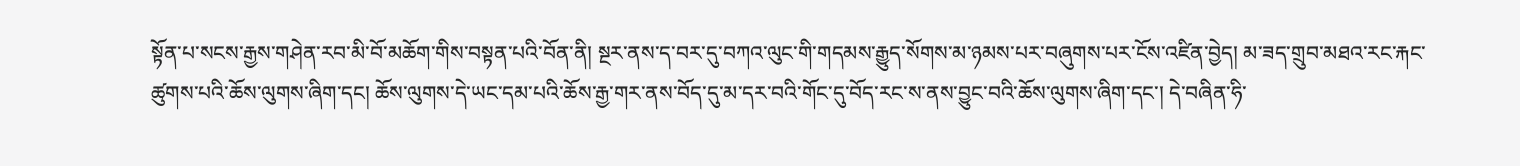སྟོན་པ་སངས་རྒྱས་གཤེན་རབ་མི་བོ་མཆོག་གིས་བསྟན་པའི་བོན་ནི། སྔར་ནས་ད་བར་དུ་བཀའ་ལུང་གི་གདམས་རྒྱུད་སོགས་མ་ཉམས་པར་བཞུགས་པར་ངོས་འཛིན་བྱེད། མ་ཟད་གྲུབ་མཐའ་རང་རྐང་ཚུགས་པའི་ཆོས་ལུགས་ཞིག་དང། ཆོས་ལུགས་དེ་ཡང་དམ་པའི་ཆོས་རྒྱ་གར་ནས་བོད་དུ་མ་དར་བའི་གོང་དུ་བོད་རང་ས་ནས་བྱུང་བའི་ཆོས་ལུགས་ཞིག་དང་། དེ་བཞིན་ཧི་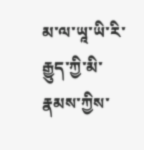མ་ལ་ཡཱ་ཡི་རི་རྒྱུད་ཀྱི་མི་རྣམས་ཀྱིས་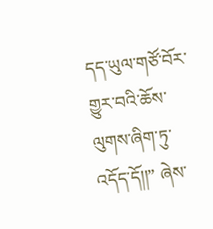དད་ཡུལ་གཙོ་བོར་གྱུར་བའི་ཆོས་ལུགས་ཞིག་ཏུ་འདོད་དོ།།” ཞེས་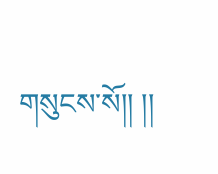གསུངས་སོ།། །།